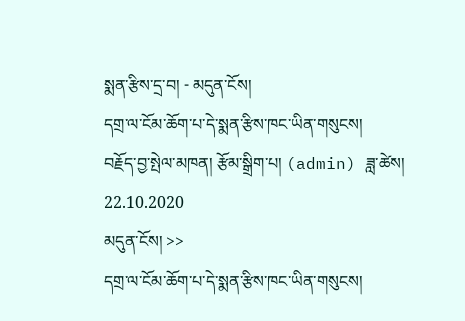སྨན་རྩིས་དྲ་བ། - མདུན་ངོས།
དགྲ་ལ་ངོམ་ཆོག་པ་དེ་སྨན་རྩིས་ཁང་ཡིན་གསུངས།
བརྗོད་བྱ་སྤེལ་མཁན། རྩོམ་སྒྲིག་པ། (admin) ཟླ་ཚེས། 22.10.2020
མདུན་ངོས། >>
དགྲ་ལ་ངོམ་ཆོག་པ་དེ་སྨན་རྩིས་ཁང་ཡིན་གསུངས།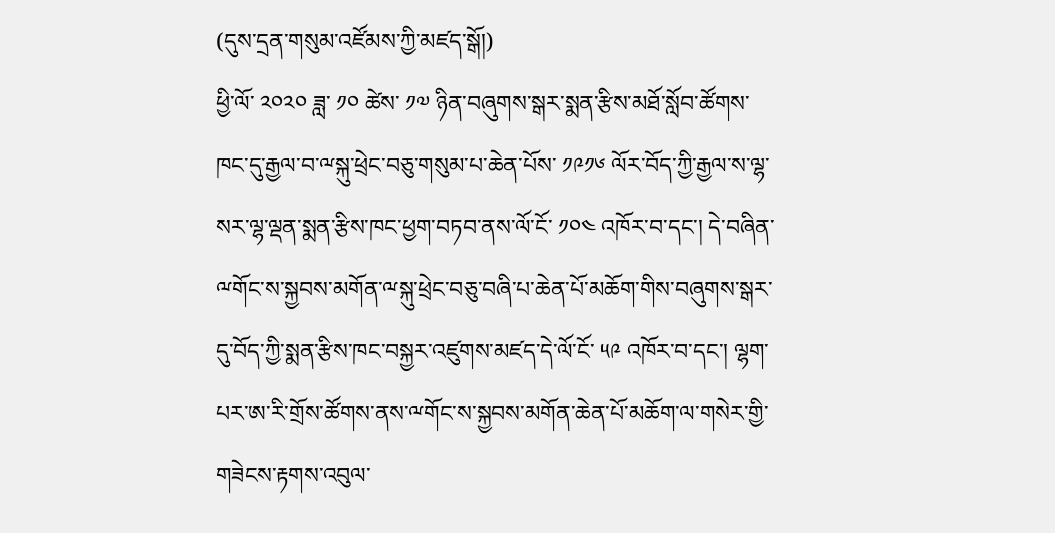(དུས་དྲན་གསུམ་འཛོམས་ཀྱི་མཛད་སྒོ།)
ཕྱི་ལོ་ ༢༠༢༠ ཟླ་ ༡༠ ཚེས་ ༡༧ ཉིན་བཞུགས་སྒར་སྨན་རྩིས་མཐོ་སློབ་ཚོགས་ཁང་དུ་རྒྱལ་བ་ྋསྐུ་ཕྲེང་བཅུ་གསུམ་པ་ཆེན་པོས་ ༡༩༡༦ ལོར་བོད་ཀྱི་རྒྱལ་ས་ལྷ་སར་ལྷ་ལྡན་སྨན་རྩིས་ཁང་ཕྱག་བཏབ་ནས་ལོ་ངོ་ ༡༠༤ འཁོར་བ་དང་། དེ་བཞིན་ྋགོང་ས་སྐྱབས་མགོན་ྋསྐུ་ཕྲེང་བཅུ་བཞི་པ་ཆེན་པོ་མཆོག་གིས་བཞུགས་སྒར་དུ་བོད་ཀྱི་སྨན་རྩིས་ཁང་བསྐྱར་འཛུགས་མཛད་དེ་ལོ་ངོ་ ༥༩ འཁོར་བ་དང་། ལྷག་པར་ཨ་རི་གྲོས་ཚོགས་ནས་ྋགོང་ས་སྐྱབས་མགོན་ཆེན་པོ་མཆོག་ལ་གསེར་གྱི་གཟེངས་རྟགས་འབུལ་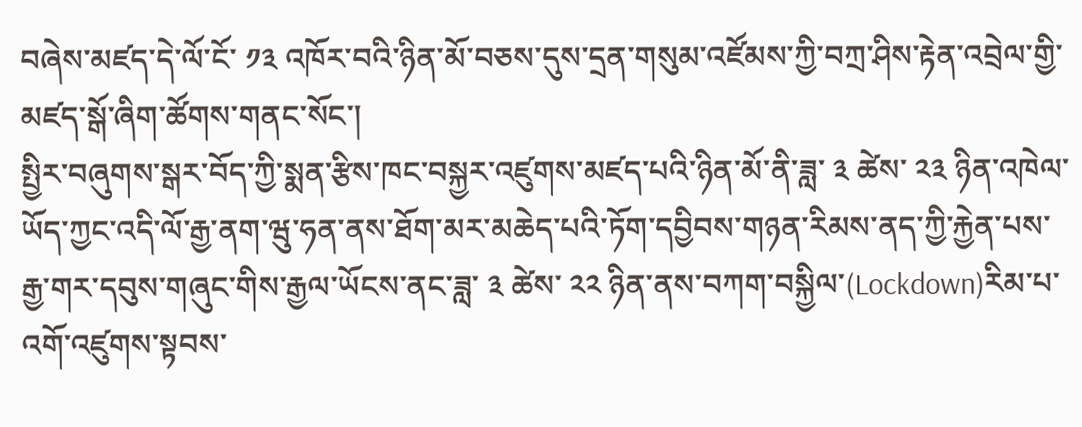བཞེས་མཛད་དེ་ལོ་ངོ་ ༡༣ འཁོར་བའི་ཉིན་མོ་བཅས་དུས་དྲན་གསུམ་འཛོམས་ཀྱི་བཀྲ་ཤིས་རྟེན་འབྲེལ་གྱི་མཛད་སྒོ་ཞིག་ཚོགས་གནང་སོང་།
སྤྱིར་བཞུགས་སྒར་བོད་ཀྱི་སྨན་རྩིས་ཁང་བསྐྱར་འཛུགས་མཛད་པའི་ཉིན་མོ་ནི་ཟླ་ ༣ ཚེས་ ༢༣ ཉིན་འཁེལ་ཡོད་ཀྱང་འདི་ལོ་རྒྱ་ནག་ཝུ་ཧན་ནས་ཐོག་མར་མཆེད་པའི་ཏོག་དབྱིབས་གཉན་རིམས་ནད་ཀྱི་རྐྱེན་པས་རྒྱ་གར་དབུས་གཞུང་གིས་རྒྱལ་ཡོངས་ནང་ཟླ་ ༣ ཚེས་ ༢༢ ཉིན་ནས་བཀག་བསྐྱིལ་(Lockdown)རིམ་པ་འགོ་འཛུགས་སྟབས་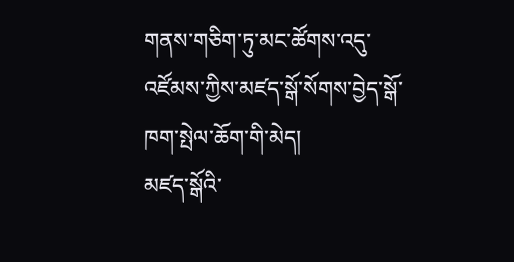གནས་གཅིག་ཏུ་མང་ཚོགས་འདུ་འཛོམས་ཀྱིས་མཛད་སྒོ་སོགས་བྱེད་སྒོ་ཁག་སྤེལ་ཆོག་གི་མེད།
མཛད་སྒོའི་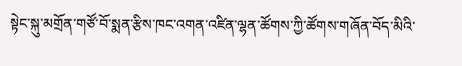སྟེང་སྐུ་མགྲོན་གཙོ་བོ་སྨན་རྩིས་ཁང་འགན་འཛིན་ལྷན་ཚོགས་ཀྱི་ཚོགས་གཞོན་བོད་མིའི་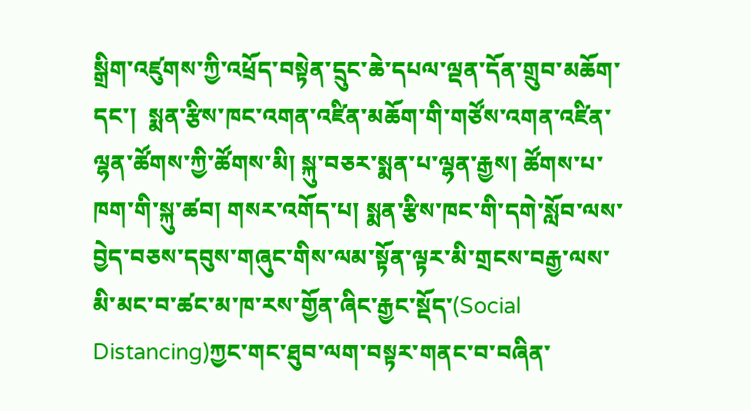སྒྲིག་འཛུགས་ཀྱི་འཕྲོད་བསྟེན་དྲུང་ཆེ་དཔལ་ལྡན་དོན་གྲུབ་མཆོག་དང་།  སྨན་རྩིས་ཁང་འགན་འཛིན་མཆོག་གི་གཙོས་འགན་འཛིན་ལྷན་ཚོགས་ཀྱི་ཚོགས་མི། སྐུ་བཅར་སྨན་པ་ལྷན་རྒྱས། ཚོགས་པ་ཁག་གི་སྐུ་ཚབ། གསར་འགོད་པ། སྨན་རྩིས་ཁང་གི་དགེ་སློབ་ལས་བྱེད་བཅས་དབུས་གཞུང་གིས་ལམ་སྟོན་ལྟར་མི་གྲངས་བརྒྱ་ལས་མི་མང་བ་ཚང་མ་ཁ་རས་གྱོན་ཞིང་རྒྱང་སྡོད་(Social Distancing)ཀྱང་གང་ཐུབ་ལག་བསྟར་གནང་བ་བཞིན་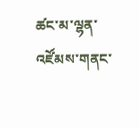ཚང་མ་ལྷན་འཛོམས་གནང་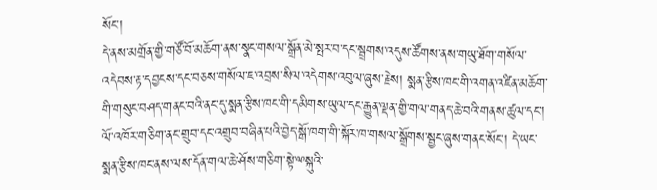སོང་།
དེ་ནས་མགྲོན་གྱི་གཙོ་བོ་མཆོག་ནས་སྣང་གསལ་སྒྲོན་མེ་སྤར་བ་དང་སྦྲགས་འདུས་ཚོགས་ནས་གཡུ་ཐོག་གསོལ་འདེབས་རྟ་དབྱངས་དང་བཅས་གསོལ་ཇ་འབྲས་སིལ་འདེགས་འབུལ་ཞུས་རྗེས། སྨན་རྩིས་ཁང་གི་འགན་འཛིན་མཆོག་གི་གསུང་བཤད་གནང་བའི་ནང་དུ་སྨན་རྩིས་ཁང་གི་དམིགས་ཡུལ་དང་རྒྱུན་ལྡན་གྱི་གལ་གནད་ཆེ་བའི་གནས་ཚུལ་དང་། ལོ་འཁོར་གཅིག་ནང་གྲུབ་དང་འགྲུབ་བཞིན་པའི་བྱེད་སྒོ་ཁག་གི་སྐོར་ཁ་གསལ་སྒྲོགས་སྦྱང་ཞུས་གནང་སོང་། དེ་ཡང་སྨན་རྩིས་ཁང་ནས་ལས་དོན་གལ་ཆེ་ཤོས་གཅིག་སྟེ་ྋསྐུའི་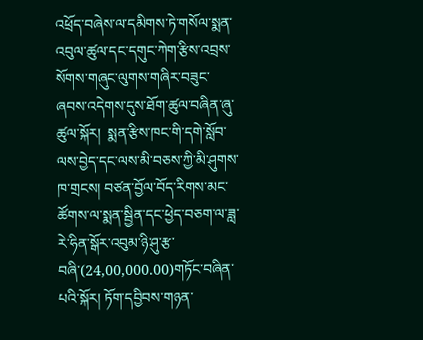འཕྲོད་བཞེས་ལ་དམིགས་ཏེ་གསོལ་སྨན་འབུལ་ཚུལ་དང་དགུང་ཀེག་རྩིས་འབྲས་སོགས་གཞུང་ལུགས་གཞིར་བཟུང་ཞབས་འདེགས་དུས་ཐོག་ཚུལ་བཞིན་ཞུ་ཚུལ་སྐོར།  སྨན་རྩིས་ཁང་གི་དགེ་སློབ་ལས་བྱེད་དང་ལས་མི་བཅས་ཀྱི་མི་ཤུགས་ཁ་གྲངས། བཙན་བྱོལ་བོད་རིགས་མང་ཚོགས་ལ་སྨན་སྦྱིན་དང་ཕྱེད་བཅག་ལ་ཟླ་རེ་ཧིན་སྒོར་འབུམ་ཉི་ཤུ་རྩ་བཞི་(24,00,000.00)གཏོང་བཞིན་པའི་སྐོར། ཏོག་དབྱིབས་གཉན་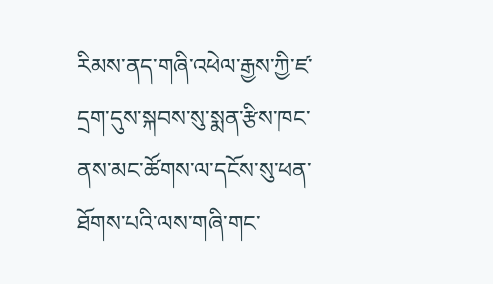རིམས་ནད་གཞི་འཕེལ་རྒྱས་ཀྱི་ཛ་དྲག་དུས་སྐབས་སུ་སྨན་རྩིས་ཁང་ནས་མང་ཚོགས་ལ་དངོས་སུ་ཕན་ཐོགས་པའི་ལས་གཞི་གང་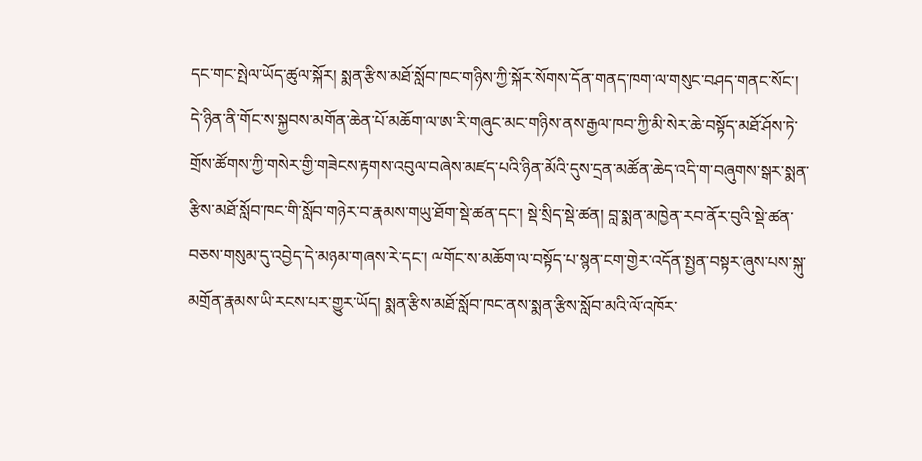དང་གང་སྤེལ་ཡོད་ཚུལ་སྐོར། སྨན་རྩིས་མཐོ་སློབ་ཁང་གཉིས་ཀྱི་སྐོར་སོགས་དོན་གནད་ཁག་ལ་གསུང་བཤད་གནང་སོང་།
དེ་ཉིན་ནི་གོང་ས་སྐྱབས་མགོན་ཆེན་པོ་མཆོག་ལ་ཨ་རི་གཞུང་མང་གཉིས་ནས་རྒྱལ་ཁབ་ཀྱི་མི་སེར་ཆེ་བསྟོད་མཐོ་ཤོས་ཏེ་གྲོས་ཚོགས་ཀྱི་གསེར་གྱི་གཟེངས་རྟགས་འབུལ་བཞེས་མཛད་པའི་ཉིན་མོའི་དུས་དྲན་མཚོན་ཆེད་འདི་ག་བཞུགས་སྒར་སྨན་རྩིས་མཐོ་སློབ་ཁང་གི་སློབ་གཉེར་བ་རྣམས་གཡུ་ཐོག་སྡེ་ཚན་དང་། སྡེ་སྲིད་སྡེ་ཚན། བླ་སྨན་མཁྱེན་རབ་ནོར་བུའི་སྡེ་ཚན་བཅས་གསུམ་དུ་འབྱེད་དེ་མཉམ་གཞས་རེ་དང་། ྋགོང་ས་མཆོག་ལ་བསྟོད་པ་སྙན་ངག་གྱེར་འདོན་སྤྱན་བསྟར་ཞུས་པས་སྐུ་མགྲོན་རྣམས་ཡི་རངས་པར་གྱུར་ཡོད། སྨན་རྩིས་མཐོ་སློབ་ཁང་ནས་སྨན་རྩིས་སློབ་མའི་ལོ་འཁོར་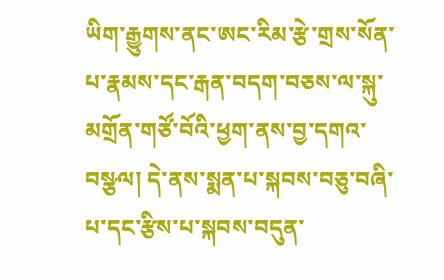ཡིག་རྒྱུགས་ནང་ཨང་རིམ་རྩེ་གྲས་སོན་པ་རྣམས་དང་རྒན་བདག་བཅས་ལ་སྐུ་མགྲོན་གཙོ་བོའི་ཕྱག་ནས་བྱ་དགའ་བསྩལ། དེ་ནས་སྨན་པ་སྐབས་བཅུ་བཞི་པ་དང་རྩིས་པ་སྐབས་བདུན་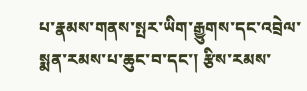པ་རྣམས་གནས་སྤར་ཡིག་རྒྱུགས་དང་འབྲེལ་སྨན་རམས་པ་ཆུང་བ་དང་། རྩིས་རམས་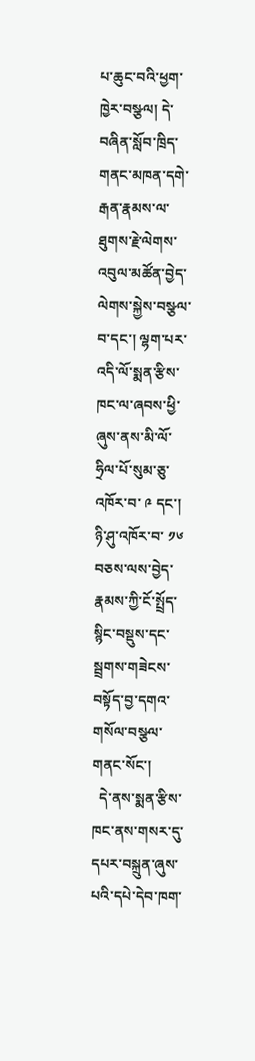པ་ཆུང་བའི་ཕྱག་ཁྱེར་བསྩལ། དེ་བཞིན་སློབ་ཁྲིད་གནང་མཁན་དགེ་རྒན་རྣམས་ལ་ཐུགས་རྗེ་ལེགས་འབུལ་མཚོན་བྱེད་ལེགས་སྐྱེས་བསྩལ་བ་དང་། ལྷག་པར་འདི་ལོ་སྨན་རྩིས་ཁང་ལ་ཞབས་ཕྱི་ཞུས་ནས་མི་ལོ་ཧྲིལ་པོ་སུམ་ཅུ་འཁོར་བ་ ༩ དང་། ཉི་ཤུ་འཁོར་བ་ ༡༦ བཅས་ལས་བྱེད་རྣམས་ཀྱི་ངོ་སྤྲོད་སྙིང་བསྡུས་དང་སྦྲགས་གཟེངས་བསྟོད་བྱ་དགའ་གསོལ་བསྩལ་གནང་སོང་།
  དེ་ནས་སྨན་རྩིས་ཁང་ནས་གསར་དུ་དཔར་བསྐྲུན་ཞུས་པའི་དཔེ་དེབ་ཁག་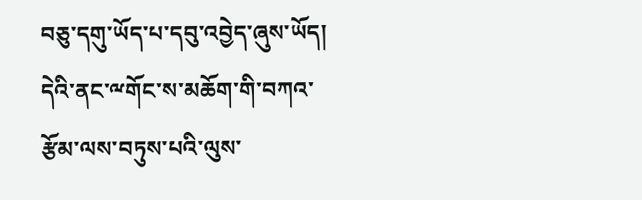བཅུ་དགུ་ཡོད་པ་དབུ་འབྱེད་ཞུས་ཡོད། དེའི་ནང་ྋགོང་ས་མཆོག་གི་བཀའ་རྩོམ་ལས་བཏུས་པའི་ལུས་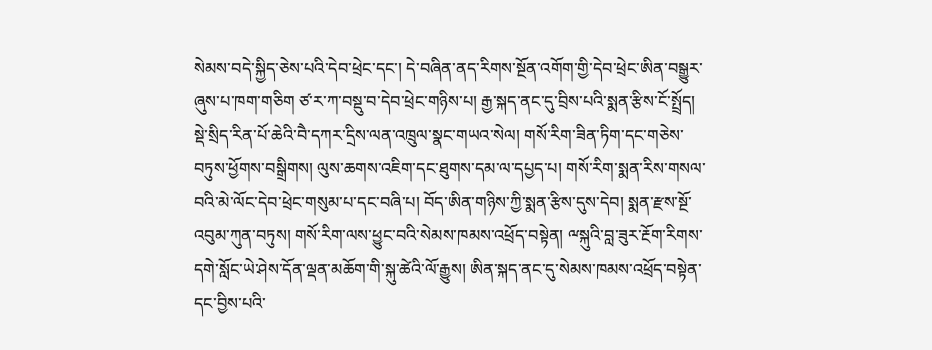སེམས་བདེ་སྐྱིད་ཅེས་པའི་དེབ་ཕྲེང་དང་། དེ་བཞིན་ནད་རིགས་སྔོན་འགོག་གྱི་དེབ་ཕྲེང་ཨིན་བསྒྱུར་ཞུས་པ་ཁག་གཅིག ཙ་ར་ཀ་བསྡུ་བ་དེབ་ཕྲེང་གཉིས་པ། རྒྱ་སྐད་ནང་དུ་བྲིས་པའི་སྨན་རྩིས་ངོ་སྤྲོད། སྡེ་སྲིད་རིན་པོ་ཆེའི་བཻ་དཀར་དྲིས་ལན་འཁྲུལ་སྣང་གཡའ་སེལ། གསོ་རིག་ཟིན་ཏིག་དང་གཅེས་བཏུས་ཕྱོགས་བསྒྲིགས། ལུས་ཆགས་འཇིག་དང་ཐུགས་དམ་ལ་དཔྱད་པ། གསོ་རིག་སྨན་རིས་གསལ་བའི་མེ་ལོང་དེབ་ཕྲེང་གསུམ་པ་དང་བཞི་པ། བོད་ཨིན་གཉིས་ཀྱི་སྨན་རྩིས་དུས་དེབ། སྨན་རྫས་སྔོ་འབུམ་ཀུན་བཏུས། གསོ་རིག་ལས་ཕྱུང་བའི་སེམས་ཁམས་འཕྲོད་བསྟེན། ྋསྐུའི་བླ་ཟུར་རྔོག་རིགས་དགེ་སློང་ཡེ་ཤེས་དོན་ལྡན་མཆོག་གི་སྐུ་ཚེའི་ལོ་རྒྱུས། ཨིན་སྐད་ནང་དུ་སེམས་ཁམས་འཕྲོད་བསྟེན་དང་བྱིས་པའི་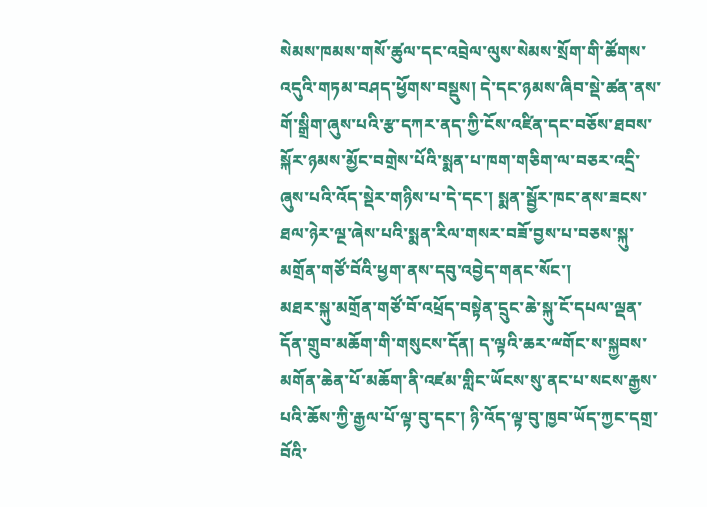སེམས་ཁམས་གསོ་ཚུལ་དང་འབྲེལ་ལུས་སེམས་སྲོག་གི་ཚོགས་འདུའི་གཏམ་བཤད་ཕྱོགས་བསྡུས། དེ་དང་ཉམས་ཞིབ་སྡེ་ཚན་ནས་གོ་སྒྲིག་ཞུས་པའི་རྩ་དཀར་ནད་ཀྱི་ངོས་འཛིན་དང་བཅོས་ཐབས་སྐོར་ཉམས་མྱོང་བགྲེས་པོའི་སྨན་པ་ཁག་གཅིག་ལ་བཅར་འདྲི་ཞུས་པའི་འོད་སྡེར་གཉིས་པ་དེ་དང་། སྨན་སྦྱོར་ཁང་ནས་ཟངས་ཐལ་ཉེར་ལྔ་ཞེས་པའི་སྨན་རིལ་གསར་བཟོ་བྱས་པ་བཅས་སྐུ་མགྲོན་གཙོ་བོའི་ཕྱག་ནས་དབུ་འབྱེད་གནང་སོང་།
མཐར་སྐུ་མགྲོན་གཙོ་བོ་འཕྲོད་བསྟེན་དྲུང་ཆེ་སྐུ་ངོ་དཔལ་ལྡན་དོན་གྲུབ་མཆོག་གི་གསུངས་དོན། ད་ལྟའི་ཆར་ྋགོང་ས་སྐྱབས་མགོན་ཆེན་པོ་མཆོག་ནི་འཛམ་གླིང་ཡོངས་སུ་ནང་པ་སངས་རྒྱས་པའི་ཆོས་ཀྱི་རྒྱལ་པོ་ལྟ་བུ་དང་། ཉི་འོད་ལྟ་བུ་ཁྱབ་ཡོད་ཀྱང་དགྲ་བོའི་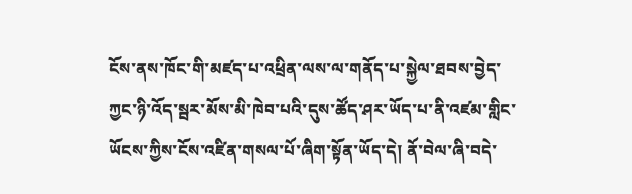ངོས་ནས་ཁོང་གི་མཛད་པ་འཕྲིན་ལས་ལ་གནོད་པ་སྐྱེལ་ཐབས་བྱེད་ཀྱང་ཉི་འོད་སྦར་མོས་མི་ཁེབ་པའི་དུས་ཚོད་ཤར་ཡོད་པ་ནི་འཛམ་གླིང་ཡོངས་ཀྱིས་ངོས་འཛིན་གསལ་པོ་ཞིག་སྟོན་ཡོད་དེ། ནོ་བེལ་ཞི་བདེ་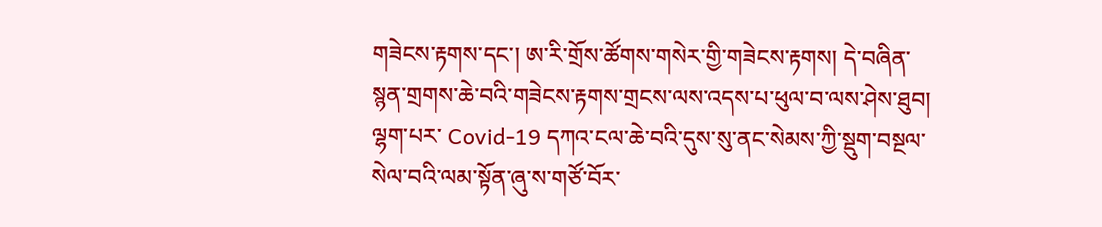གཟེངས་རྟགས་དང་། ཨ་རི་གྲོས་ཚོགས་གསེར་གྱི་གཟེངས་རྟགས། དེ་བཞིན་སྙན་གྲགས་ཆེ་བའི་གཟེངས་རྟགས་གྲངས་ལས་འདས་པ་ཕུལ་བ་ལས་ཤེས་ཐུབ། ལྷག་པར་ Covid-19 དཀའ་ངལ་ཆེ་བའི་དུས་སུ་ནང་སེམས་ཀྱི་སྡུག་བསྔལ་སེལ་བའི་ལམ་སྟོན་ཞུ་ས་གཙོ་བོར་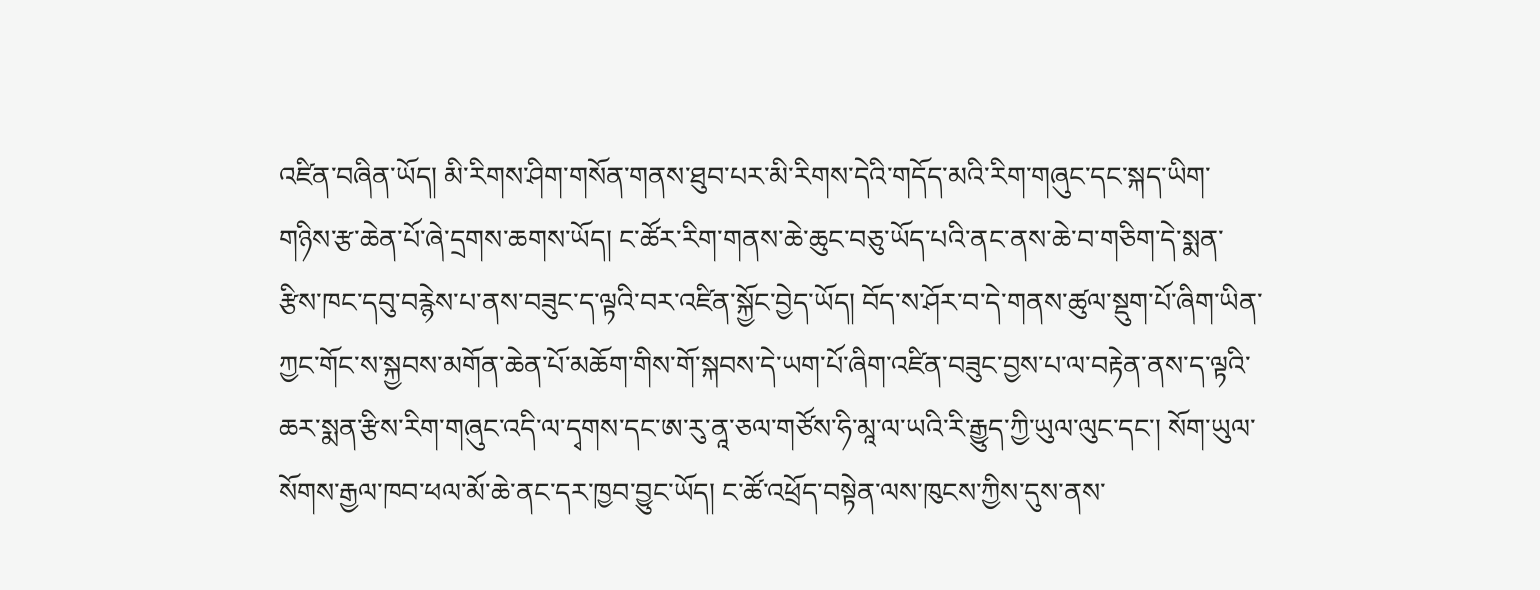འཛིན་བཞིན་ཡོད། མི་རིགས་ཤིག་གསོན་གནས་ཐུབ་པར་མི་རིགས་དེའི་གདོད་མའི་རིག་གཞུང་དང་སྐད་ཡིག་གཉིས་རྩ་ཆེན་པོ་ཞེ་དྲགས་ཆགས་ཡོད། ང་ཚོར་རིག་གནས་ཆེ་ཆུང་བཅུ་ཡོད་པའི་ནང་ནས་ཆེ་བ་གཅིག་དེ་སྨན་རྩིས་ཁང་དབུ་བརྙེས་པ་ནས་བཟུང་ད་ལྟའི་བར་འཛིན་སྐྱོང་བྱེད་ཡོད། བོད་ས་ཤོར་བ་དེ་གནས་ཚུལ་སྡུག་པོ་ཞིག་ཡིན་ཀྱང་གོང་ས་སྐྱབས་མགོན་ཆེན་པོ་མཆོག་གིས་གོ་སྐབས་དེ་ཡག་པོ་ཞིག་འཛིན་བཟུང་བྱས་པ་ལ་བརྟེན་ནས་ད་ལྟའི་ཆར་སྨན་རྩིས་རིག་གཞུང་འདི་ལ་དྭགས་དང་ཨ་རུ་ནཱ་ཅལ་གཙོས་ཧི་མཱ་ལ་ཡའི་རི་རྒྱུད་ཀྱི་ཡུལ་ལུང་དང་། སོག་ཡུལ་སོགས་རྒྱལ་ཁབ་ཕལ་མོ་ཆེ་ནང་དར་ཁྱབ་བྱུང་ཡོད། ང་ཚོ་འཕྲོད་བསྟེན་ལས་ཁུངས་ཀྱིས་དུས་ནས་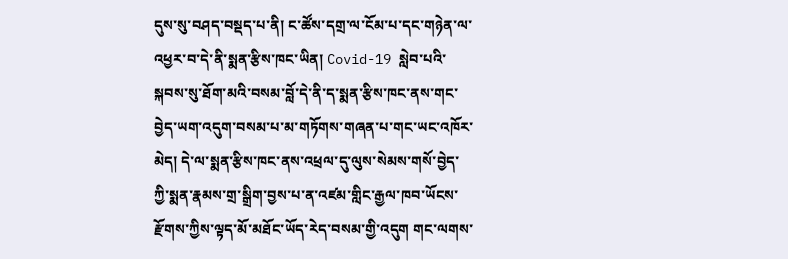དུས་སུ་བཤད་བསྡད་པ་ནི། ང་ཚོས་དགྲ་ལ་ངོམ་པ་དང་གཉེན་ལ་འཕྱར་བ་དེ་ནི་སྨན་རྩིས་ཁང་ཡིན། Covid-19 སླེབ་པའི་སྐབས་སུ་ཐོག་མའི་བསམ་བློ་དེ་ནི་ད་སྨན་རྩིས་ཁང་ནས་གང་བྱེད་ཡག་འདུག་བསམ་པ་མ་གཏོགས་གཞན་པ་གང་ཡང་འཁོར་མེད། དེ་ལ་སྨན་རྩིས་ཁང་ནས་འཕྲལ་དུ་ལུས་སེམས་གསོ་བྱེད་ཀྱི་སྨན་རྣམས་གྲ་སྒྲིག་བྱས་པ་ན་འཛམ་གླིང་རྒྱལ་ཁབ་ཡོངས་རྫོགས་ཀྱིས་ལྟད་མོ་མཐོང་ཡོད་རེད་བསམ་གྱི་འདུག གང་ལགས་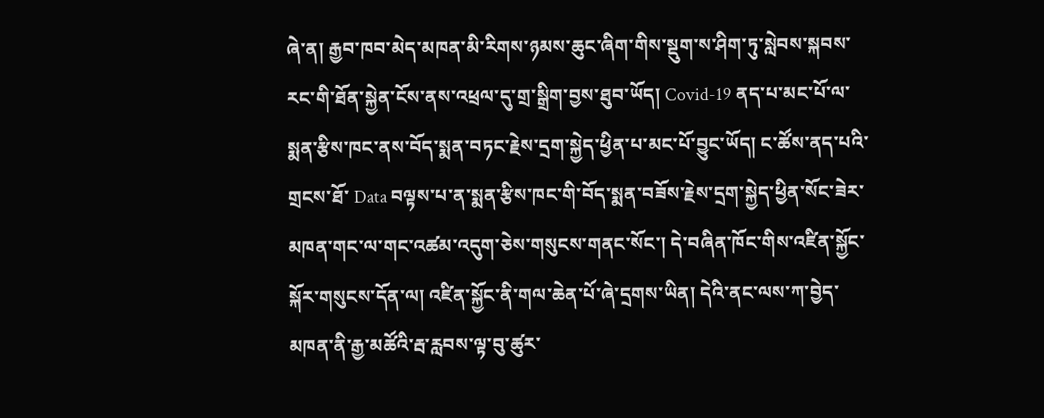ཞེ་ན། རྒྱབ་ཁབ་མེད་མཁན་མི་རིགས་ཉམས་ཆུང་ཞིག་གིས་སྡུག་ས་ཤིག་ཏུ་སླེབས་སྐབས་རང་གི་ཐོན་སྐྱེན་ངོས་ནས་འཕྲལ་དུ་གྲ་སྒྲིག་བྱས་ཐུབ་ཡོད། Covid-19 ནད་པ་མང་པོ་ལ་སྨན་རྩིས་ཁང་ནས་བོད་སྨན་བཏང་རྗེས་དྲག་སྐྱེད་ཕྱིན་པ་མང་པོ་བྱུང་ཡོད། ང་ཚོས་ནད་པའི་གྲངས་ཐོ་ Data བལྟས་པ་ན་སྨན་རྩིས་ཁང་གི་བོད་སྨན་བཟོས་རྗེས་དྲག་སྐྱེད་ཕྱིན་སོང་ཟེར་མཁན་གང་ལ་གང་འཚམ་འདུག་ཅེས་གསུངས་གནང་སོང་། དེ་བཞིན་ཁོང་གིས་འཛིན་སྐྱོང་སྐོར་གསུངས་དོན་ལ། འཛིན་སྐྱོང་ནི་གལ་ཆེན་པོ་ཞེ་དྲགས་ཡིན། དེའི་ནང་ལས་ཀ་བྱེད་མཁན་ནི་རྒྱ་མཚོའི་རྦ་རླབས་ལྟ་བུ་ཚུར་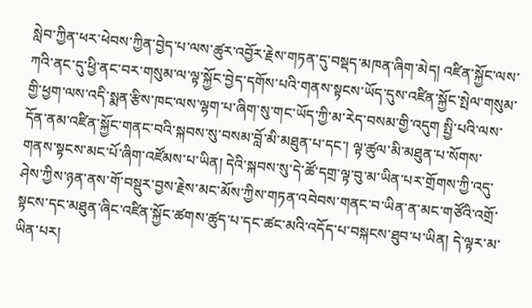སླེབ་ཀྱིན་ཕར་ཕེབས་ཀྱིན་བྱེད་པ་ལས་ཚུར་འབྱོར་རྗེས་གཏན་དུ་བསྡད་མཁན་ཞིག་མེད། འཛིན་སྐྱོང་ལས་ཀའི་ནང་དུ་ཕྱི་ནང་བར་གསུམ་ལ་ལྟ་སྐྱོང་བྱེད་དགོས་པའི་གནས་སྟངས་ཡོད་དུས་འཛིན་སྐྱོང་སྤེལ་གསུམ་གྱི་ཕྱག་ལས་འདི་སྨན་རྩིས་ཁང་ལས་ལྷག་པ་ཞིག་སུ་གང་ཡོད་ཀྱི་མ་རེད་བསམ་གྱི་འདུག སྤྱི་པའི་ལས་དོན་ནམ་འཛིན་སྐྱོང་གནང་བའི་སྐབས་སུ་བསམ་བློ་མི་མཐུན་པ་དང་། ལྟ་ཚུལ་མི་མཐུན་པ་སོགས་གནས་སྟངས་མང་པོ་ཞིག་འཛོམས་པ་ཡིན། དེའི་སྐབས་སུ་དེ་ཚོ་དགྲ་ལྟ་བུ་མ་ཡིན་པར་གྲོགས་ཀྱི་འདུ་ཤེས་ཀྱིས་ཉན་ནས་གོ་བསྡུར་བྱས་རྗེས་མང་མོས་ཀྱིས་གཏན་འབེབས་གནང་བ་ཡིན་ན་མང་གཙོའི་འགྲོ་སྟངས་དང་མཐུན་ཞིང་འཛིན་སྐྱོང་ཚགས་ཚུད་པ་དང་ཚང་མའི་འདོད་པ་བསྐངས་ཐུབ་པ་ཡིན། དེ་ལྟར་མ་ཡིན་པར།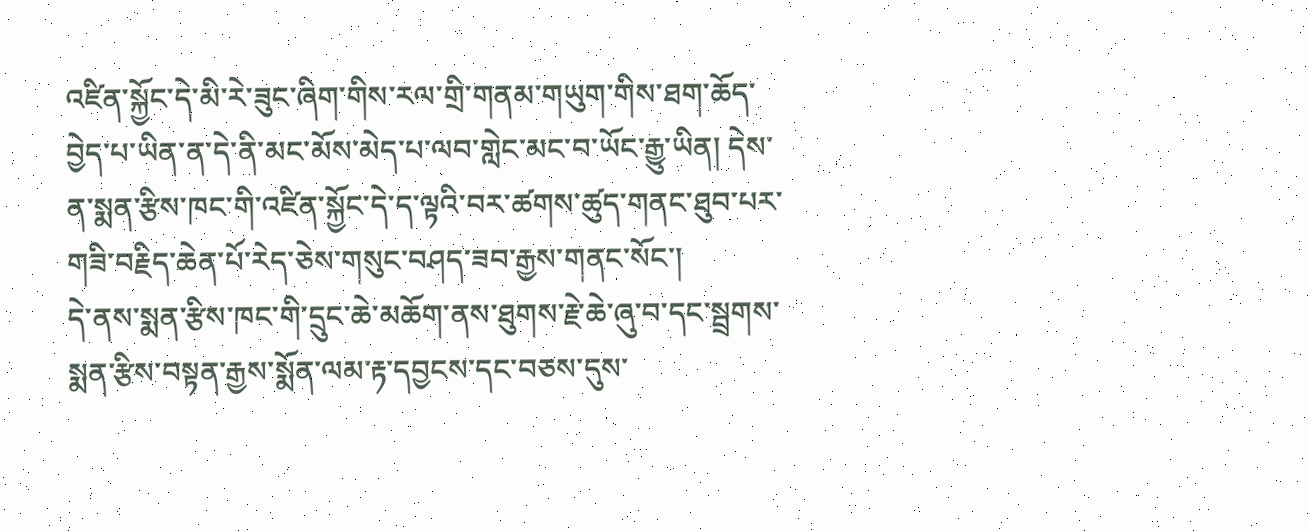འཛིན་སྐྱོང་དེ་མི་རེ་ཟུང་ཞིག་གིས་རལ་གྲི་གནམ་གཡུག་གིས་ཐག་ཆོད་བྱེད་པ་ཡིན་ན་དེ་ནི་མང་མོས་མེད་པ་ལབ་གླེང་མང་བ་ཡོང་རྒྱུ་ཡིན། དེས་ན་སྨན་རྩིས་ཁང་གི་འཛིན་སྐྱོང་དེ་ད་ལྟའི་བར་ཚགས་ཚུད་གནང་ཐུབ་པར་གཟི་བརྗིད་ཆེན་པོ་རེད་ཅེས་གསུང་བཤད་ཟབ་རྒྱས་གནང་སོང་།
དེ་ནས་སྨན་རྩིས་ཁང་གི་དྲུང་ཆེ་མཆོག་ནས་ཐུགས་རྗེ་ཆེ་ཞུ་བ་དང་སྦྲགས་སྨན་རྩིས་བསྟན་རྒྱས་སྨོན་ལམ་རྟ་དབྱངས་དང་བཅས་དུས་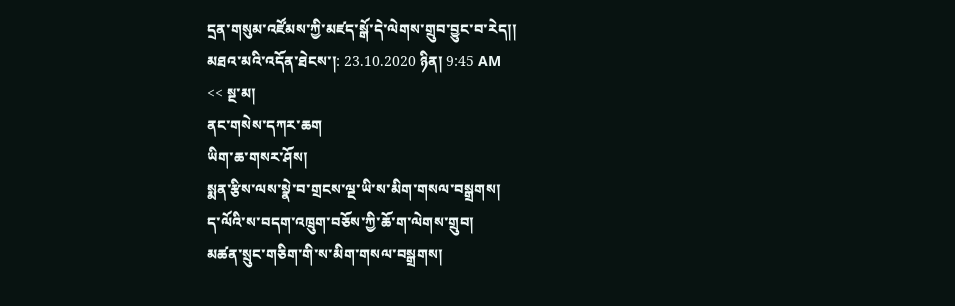དྲན་གསུམ་འཛོམས་ཀྱི་མཛད་སྒོ་དེ་ལེགས་གྲུབ་བྱུང་བ་རེད།།
མཐའ་མའི་འདོན་ཐེངས་།: 23.10.2020 ཉིན། 9:45 AM
<< སྔ་མ།
ནང་གསེས་དཀར་ཆག
ཡིག་ཆ་གསར་ཤོས།
སྨན་རྩིས་ལས་སྣེ་བ་གྲངས་ལྔ་ཡི་ས་མིག་གསལ་བསྒྲགས།
ད་ལོའི་ས་བདག་འཁྲུག་བཅོས་ཀྱི་ཆོ་ག་ལེགས་གྲུབ།
མཚན་སྲུང་གཅིག་གི་ས་མིག་གསལ་བསྒྲགས།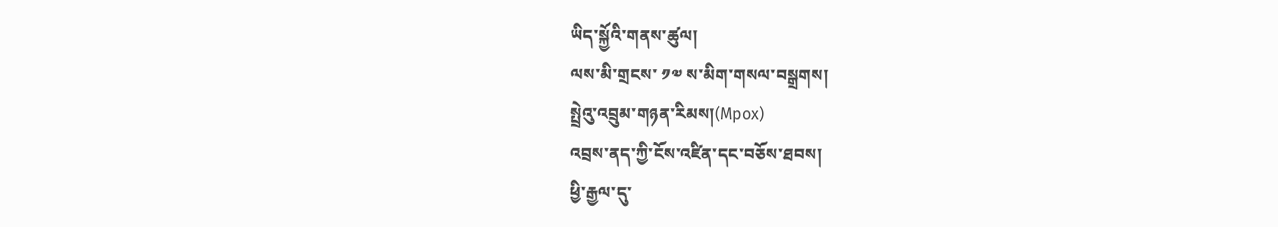ཡིད་སྐྱོའི་གནས་ཚུལ།
ལས་མི་གྲངས་ ༡༧ ས་མིག་གསལ་བསྒྲགས།
སྤྲེའུ་འབྲུམ་གཉན་རིམས།(Mpox)
འབྲས་ནད་ཀྱི་ངོས་འཛིན་དང་བཅོས་ཐབས།
ཕྱི་རྒྱལ་དུ་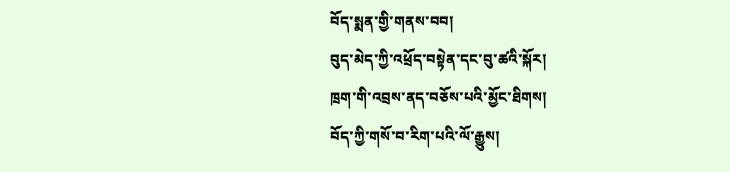བོད་སྨན་གྱི་གནས་བབ།
བུད་མེད་ཀྱི་འཕྲོད་བསྟེན་དང་བུ་ཚའི་སྐོར།
ཁྲག་གི་འབྲས་ནད་བཅོས་པའི་མྱོང་ཐིགས།
བོད་ཀྱི་གསོ་བ་རིག་པའི་ལོ་རྒྱུས།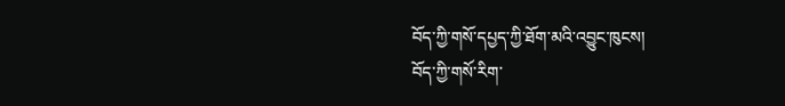བོད་ཀྱི་གསོ་དཔྱད་ཀྱི་ཐོག་མའི་འབྱུང་ཁུངས།
བོད་ཀྱི་གསོ་རིག་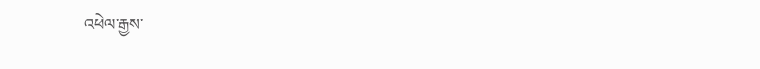འཕེལ་རྒྱས་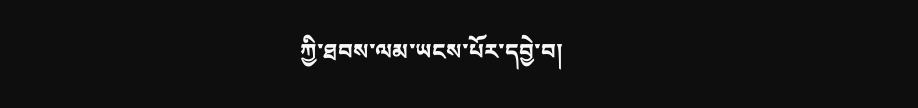ཀྱི་ཐབས་ལམ་ཡངས་པོར་དབྱེ་བ།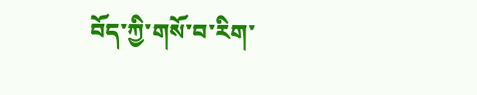བོད་ཀྱི་གསོ་བ་རིག་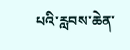པའི་རླབས་ཆེན་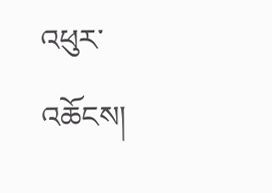འཕུར་འཆོངས།